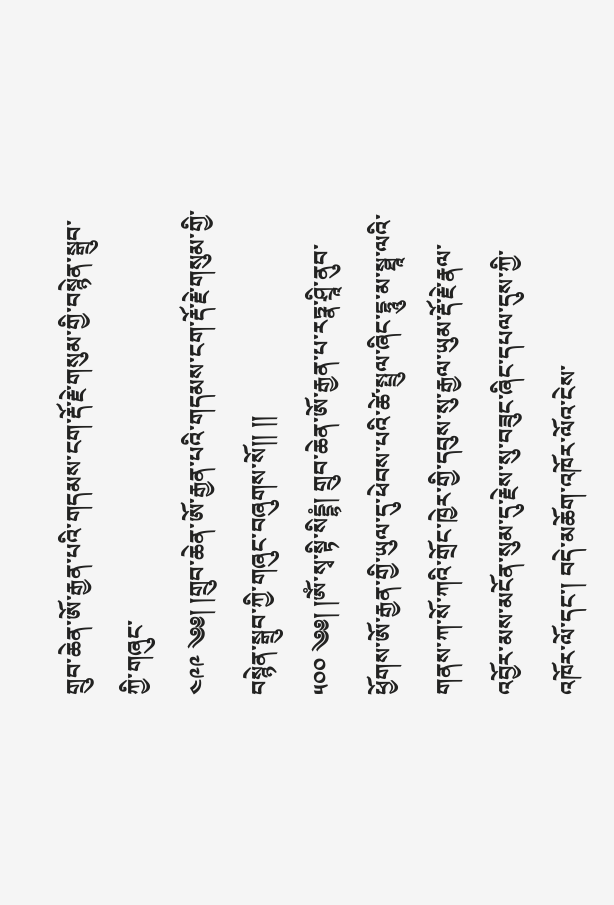གྲུབ་ཆེན་ཨོ་རྒྱན་པའི་གདམས་ངག་རྡོ་རྗེ་གསུམ་གྱི་བསྙེན་སྒྲུབ་ཀྱི་གཞུང་
༤༩༩ ༄༅། །གྲུབ་ཆེན་ཨོ་རྒྱན་པའི་གདམས་ངག་རྡོ་རྗེ་གསུམ་གྱི་བསྙེན་སྒྲུབ་ཀྱི་གཞུང་བཞུགས་སོ།། །།
༥༠༠ ༄༅། །ༀ་སྭ་སྟི་སིདྡྷཾ། གྲུབ་ཆེན་ཨོ་རྒྱན་པ་རཏྣ་ཤྲཱི་ནུབ་ཕྱོགས་ཨོ་རྒྱན་གྱི་ཡུལ་དུ་ཕེབས་པའི་ཚེ་སྤྲུལ་ཞིང་དྷཱུ་མ་སྠཱ་ལའི་གནས་ཀ་སོ་ཀའི་གྲོང་ཁྱེར་གྱི་དབུས་སུ་རྒྱལ་ཡུམ་རྡོ་རྗེ་རྣལ་འབྱོར་མས་མངོན་སུམ་དུ་རྗེས་སུ་བཟུང་ཞིང་དཔལ་དུས་ཀྱི་འཁོར་ལོ་དང་། བདེ་མཆོག་འཁོར་ལོའ་ངེས་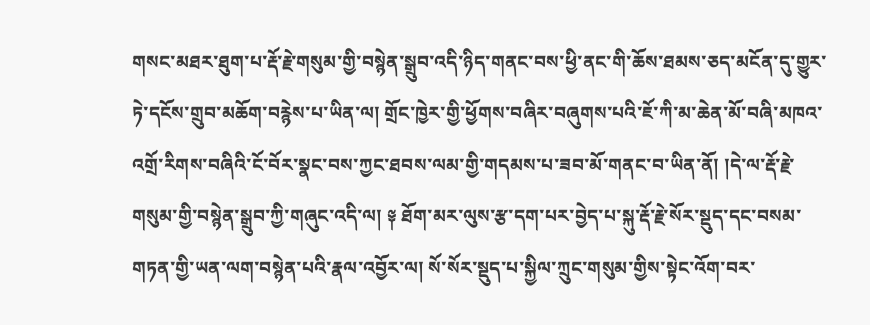གསང་མཐར་ཐུག་པ་རྡོ་རྗེ་གསུམ་གྱི་བསྙེན་སྒྲུབ་འདི་ཉིད་གནང་བས་ཕྱི་ནང་གི་ཆོས་ཐམས་ཅད་མངོན་དུ་གྱུར་ཏེ་དངོས་གྲུབ་མཆོག་བརྙེས་པ་ཡིན་ལ། གྲོང་ཁྱེར་གྱི་ཕྱོགས་བཞིར་བཞུགས་པའི་ཇོ་ཀི་མ་ཆེན་མོ་བཞི་མཁའ་འགྲོ་རིགས་བཞིའི་ངོ་བོར་སྣང་བས་ཀྱང་ཐབས་ལམ་གྱི་གདམས་པ་ཟབ་མོ་གནང་བ་ཡིན་ནོ། །དེ་ལ་རྡོ་རྗེ་གསུམ་གྱི་བསྙེན་སྒྲུབ་ཀྱི་གཞུང་འདི་ལ། ༈ ཐོག་མར་ལུས་རྩ་དག་པར་བྱེད་པ་སྐུ་རྡོ་རྗེ་སོར་སྡུད་དང་བསམ་གཏན་གྱི་ཡན་ལག་བསྙེན་པའི་རྣལ་འབྱོར་ལ། སོ་སོར་སྡུད་པ་སྐྱིལ་ཀྲུང་གསུམ་གྱིས་སྟེང་འོག་བར་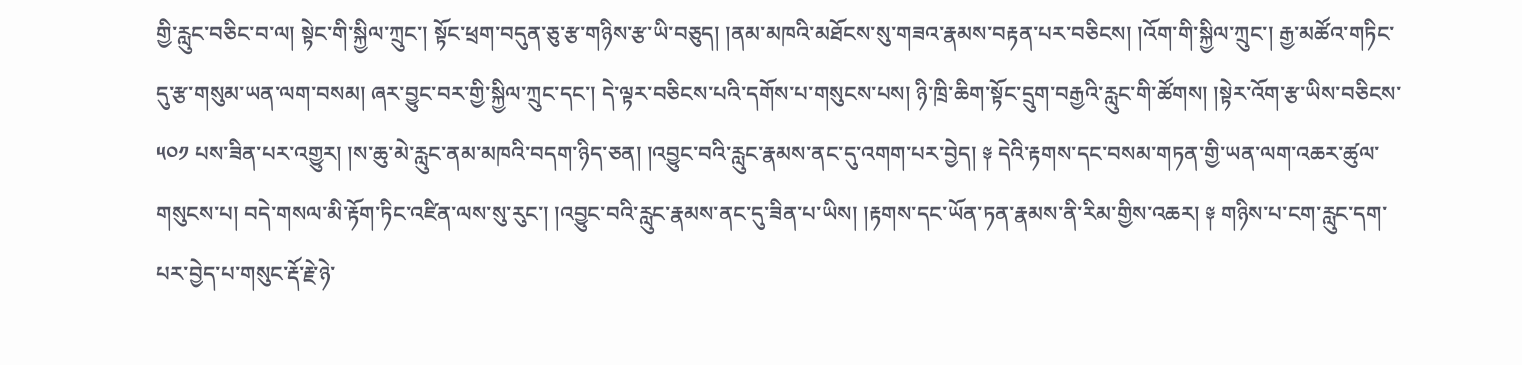གྱི་རླུང་བཅིང་བ་ལ། སྟེང་གི་སྐྱིལ་ཀྲུང་། སྟོང་ཕྲག་བདུན་ཅུ་རྩ་གཉིས་རྩ་ཡི་བཅུད། །ནམ་མཁའི་མཐོངས་སུ་གཟའ་རྣམས་བརྟན་པར་བཅིངས། །འོག་གི་སྐྱིལ་ཀྲུང་། རྒྱ་མཚོའ་གཏིང་དུ་རྩ་གསུམ་ཡན་ལག་བསམ། ཞར་བྱུང་བར་གྱི་སྐྱིལ་ཀྲུང་དང་། དེ་ལྟར་བཅིངས་པའི་དགོས་པ་གསུངས་པས། ཉི་ཁྲི་ཆིག་སྟོང་དྲུག་བརྒྱའི་རླུང་གི་ཚོགས། །སྟེར་འོག་རྩ་ཡིས་བཅིངས་
༥༠༡ པས་ཟིན་པར་འགྱུར། །ས་ཆུ་མེ་རླུང་ནམ་མཁའི་བདག་ཉིད་ཅན། །འབྱུང་བའི་རླུང་རྣམས་ནང་དུ་འགག་པར་བྱེད། ༈ དེའི་རྟགས་དང་བསམ་གཏན་གྱི་ཡན་ལག་འཆར་ཚུལ་གསུངས་པ། བདེ་གསལ་མི་རྟོག་ཏིང་འཛིན་ལས་སུ་རུང་། །འབྱུང་བའི་རླུང་རྣམས་ནང་དུ་ཟིན་པ་ཡིས། །རྟགས་དང་ཡོན་ཏན་རྣམས་ནི་རིམ་གྱིས་འཆར། ༈ གཉིས་པ་ངག་རླུང་དག་པར་བྱེད་པ་གསུང་རྡོ་རྗེ་ཉེ་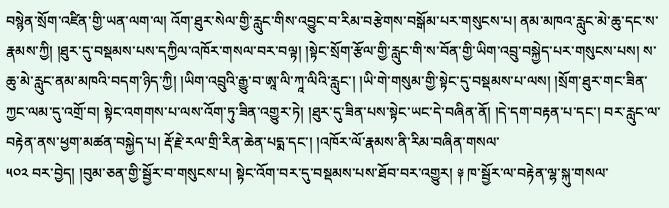བསྙེན་སྲོག་འཛིན་གྱི་ཡན་ལག་ལ། འོག་ཐུར་སེལ་གྱི་རླུང་གིས་འབྱུང་བ་རིམ་བརྩེགས་བསྒོམ་པར་གསུངས་པ། ནམ་མཁའ་རླུང་མེ་ཆུ་དང་ས་རྣམས་ཀྱི། །ཐུར་དུ་བསྡམས་པས་དཀྱིལ་འཁོར་གསལ་བར་བལྟ། །སྟེང་སྲོག་རྩོལ་གྱི་རླུང་གི་ས་བོན་གྱི་ཡིག་འབྲུ་བསྐྱེད་པར་གསུངས་པས། ས་ཆུ་མེ་རླུང་ནམ་མཁའི་བདག་ཉིད་ཀྱི། །ཡིག་འབྲུའི་རྒྱུ་བ་ཨཱ་ལི་ཀཱ་ལིའི་རླུང་། །ཡི་གེ་གསུམ་གྱི་སྟེང་དུ་བསྡམས་པ་ལས། །སྲོག་ཐུར་གང་ཟིན་ཀྱང་ལམ་དུ་འགྲོ་བ། སྟེང་འགགས་པ་ལས་འོག་ཏུ་ཟིན་འགྱུར་ཏེ། །ཐུར་དུ་ཟིན་པས་སྟེང་ཡང་དེ་བཞིན་ནོ། །དེ་དག་བརྟན་པ་དང་། བར་རླུང་ལ་བརྟེན་ནས་ཕྱག་མཚན་བསྐྱེད་པ། རྡོ་རྗེ་རལ་གྲི་རིན་ཆེན་པདྨ་དང་། །འཁོར་ལོ་རྣམས་ནི་རིམ་བཞིན་གསལ་
༥༠༢ བར་བྱེད། །བུམ་ཅན་གྱི་སྦྱོར་བ་གསུངས་པ། སྟེང་འོག་བར་དུ་བསྡམས་པས་ཐོབ་བར་འགྱུར། ༈ ཁ་སྦྱོར་ལ་བརྟེན་ལྷ་སྐུ་གསལ་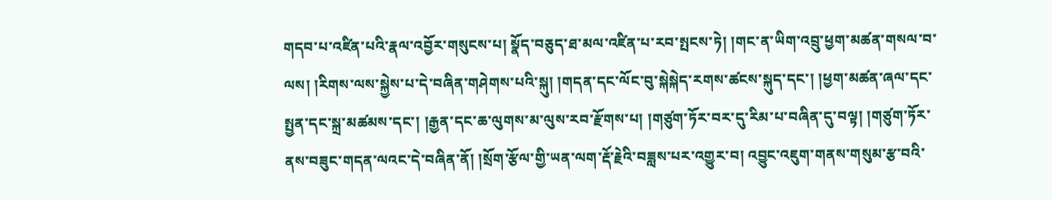གདབ་པ་འཛིན་པའི་རྣལ་འབྱོར་གསུངས་པ། སྣོད་བཅུད་ཐ་མལ་འཛིན་པ་རབ་སྤངས་ཏེ། །གང་ན་ཡིག་འབྲུ་ཕྱག་མཚན་གསལ་བ་ལས། །རིགས་ལས་སྐྱེས་པ་དེ་བཞིན་གཤེགས་པའི་སྐུ། །གདན་དང་ལོང་བུ་སྐེསྐེད་རགས་ཚངས་སྐུད་དང་། །ཕྱག་མཚན་ཞལ་དང་སྤྱན་དང་སྐྲ་མཚམས་དང་། །རྒྱན་དང་ཆ་ལུགས་མ་ལུས་རབ་རྫོགས་པ། །གཙུག་ཏོར་བར་དུ་རིམ་པ་བཞིན་དུ་བལྟ། །གཙུག་ཏོར་ནས་བཟུང་གདན་ལའང་དེ་བཞིན་ནོ། །སྲོག་རྩོལ་གྱི་ཡན་ལག་རྡོ་རྗེའི་བཟླས་པར་འགྱུར་བ། འབྱུང་འཇུག་གནས་གསུམ་རྩ་བའི་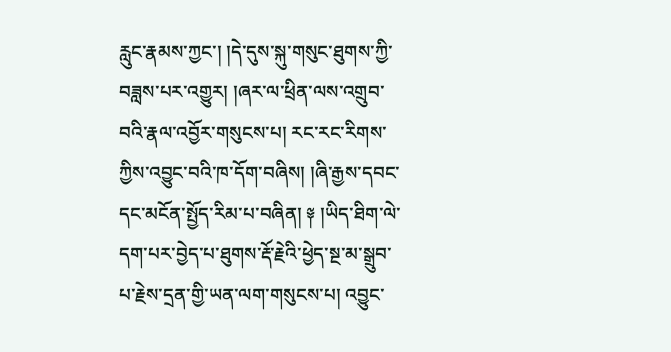རླུང་རྣམས་ཀྱང་། །དེ་དུས་སྐུ་གསུང་ཐུགས་ཀྱི་བཟླས་པར་འགྱུར། །ཞར་ལ་ཕྲིན་ལས་འགྲུབ་བའི་རྣལ་འབྱོར་གསུངས་པ། རང་རང་རིགས་ཀྱིས་འབྱུང་བའི་ཁ་དོག་བཞིས། །ཞི་རྒྱས་དབང་དང་མངོན་སྤྱོད་རིམ་པ་བཞིན། ༈ །ཡིད་ཐིག་ལེ་དག་པར་བྱེད་པ་ཐུགས་རྡོ་རྗེའི་ཕྱེད་སྔ་མ་སྒྲུབ་པ་རྗེས་དྲན་གྱི་ཡན་ལག་གསུངས་པ། འབྱུང་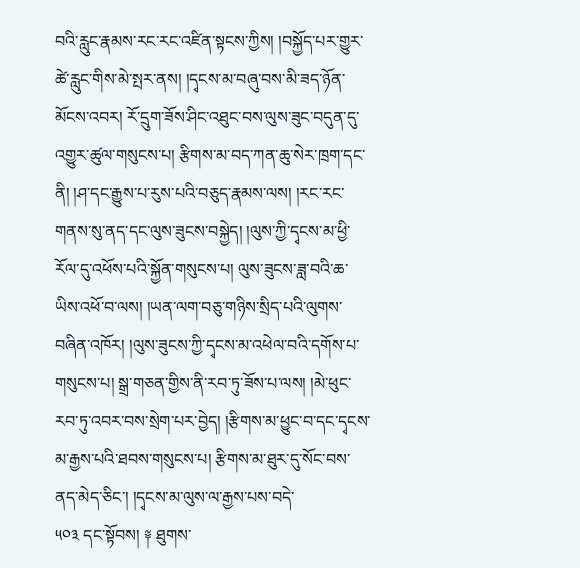བའི་རླུང་རྣམས་རང་རང་འཛིན་སྟངས་ཀྱིས། །བསྐྱོད་པར་གྱུར་ཚེ་རླུང་གིས་མེ་སྤར་ནས། །དྭངས་མ་བཞུ་བས་མི་ཟད་ཉོན་མོངས་འབར། རོ་དྲུག་ཟོས་ཤིང་འཐུང་བས་ལུས་ཟུང་བདུན་དུ་འགྱུར་ཚུལ་གསུངས་པ། རྩིགས་མ་བད་ཀན་ཆུ་སེར་ཁྲག་དང་ནི། །ཤ་དང་རྒྱུས་པ་རུས་པའི་བཅུད་རྣམས་ལས། །རང་རང་གནས་སུ་ནད་དང་ལུས་ཟུངས་བསྐྱེད། །ལུས་ཀྱི་དྭངས་མ་ཕྱི་རོལ་དུ་འཕོས་པའི་སྐྱོན་གསུངས་པ། ལུས་ཟུངས་ཟླ་བའི་ཆ་ཡིས་འཕོ་བ་ལས། །ཡན་ལག་བཅུ་གཉིས་སྲིད་པའི་ལུགས་བཞིན་འཁོར། །ལུས་ཟུངས་ཀྱི་དྭངས་མ་འཕེལ་བའི་དགོས་པ་གསུངས་པ། སྒྲ་གཅན་གྱིས་ནི་རབ་ཏུ་ཟོས་པ་ལས། །མེ་ཕུང་རབ་ཏུ་འབར་བས་སྲེག་པར་བྱེད། །རྩིགས་མ་ཕྱུང་བ་དང་དྭངས་མ་རྒྱས་པའི་ཐབས་གསུངས་པ། རྩིགས་མ་ཐུར་དུ་སོང་བས་ནད་མེད་ཅིང་། །དྭངས་མ་ལུས་ལ་རྒྱས་པས་བདེ་
༥༠༣ དང་སྟོབས། ༈ ཐུགས་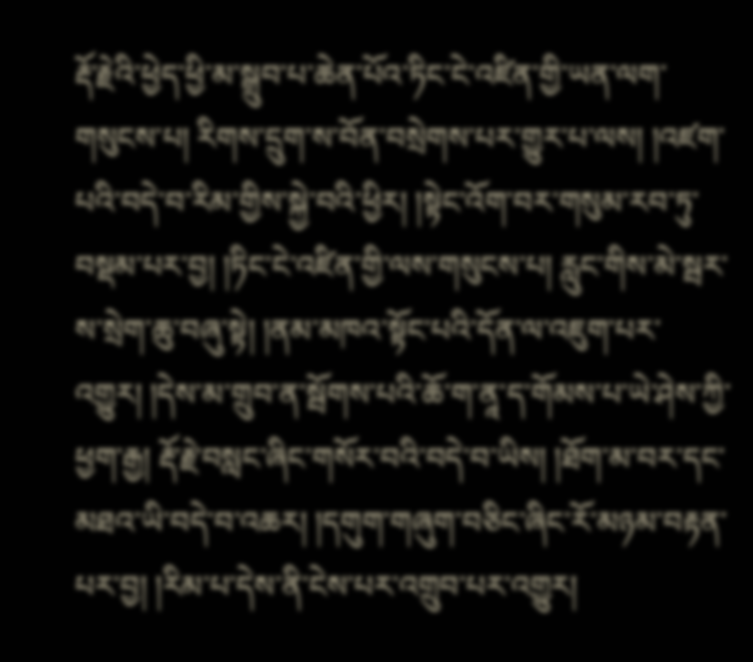རྡོ་རྗེའི་ཕྱེད་ཕྱི་མ་སྒྲུབ་པ་ཆེན་པོའ་ཏིང་ངེ་འཛིན་གྱི་ཡན་ལག་གསུངས་པ། རིགས་དྲུག་ས་བོན་བསྲེགས་པར་གྱུར་པ་ལས། །འཛག་པའི་བདེ་བ་རིམ་གྱིས་སྐྱེ་བའི་ཕྱིར། །སྟེང་འོག་བར་གསུམ་རབ་ཏུ་བསྡམ་པར་བྱ། །ཏིང་ངེ་འཛིན་གྱི་ལས་གསུངས་པ། རླུང་གིས་མེ་སྦར་ས་སྲེག་ཆུ་བཞུ་སྟེ། །ནམ་མཁའ་སྟོང་པའི་དོན་ལ་འཇུག་པར་འགྱུར། །དེས་མ་གྲུབ་ན་སྦོགས་པའི་ཆོ་ག་ནཱ་ད་གོམས་པ་ཡེ་ཤེས་ཀྱི་ཕྱག་རྒྱ། རྡོ་རྗེ་བསླང་ཞིང་གསོར་བའི་བདེ་བ་ཡིས། །ཐོག་མ་བར་དང་མཐའ་ཡི་བདེ་བ་འཆར། །དགུག་གཞུག་བཅིང་ཞིང་རོ་མཉམ་བརྟན་པར་བྱ། །རིམ་པ་དེས་ནི་ངེས་པར་འགྲུབ་པར་འགྱུར།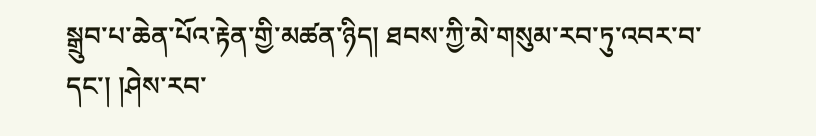སྒྲུབ་པ་ཆེན་པོའ་རྟེན་གྱི་མཚན་ཉིད། ཐབས་ཀྱི་མེ་གསུམ་རབ་ཏུ་འབར་བ་དང་། །ཤེས་རབ་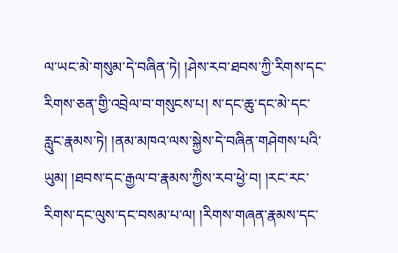ལ་ཡང་མེ་གསུམ་དེ་བཞིན་ཏེ། །ཤེས་རབ་ཐབས་ཀྱི་རིགས་དང་རིགས་ཅན་གྱི་འབྲེལ་བ་གསུངས་པ། ས་དང་ཆུ་དང་མེ་དང་རླུང་རྣམས་ཏེ། །ནམ་མཁའ་ལས་སྐྱེས་དེ་བཞིན་གཤེགས་པའི་ཡུམ། །ཐབས་དང་རྒྱལ་བ་རྣམས་ཀྱིས་རབ་ཕྱེ་བ། །རང་རང་རིགས་དང་ལུས་དང་བསམ་པ་ལ། །རིགས་གཞན་རྣམས་དང་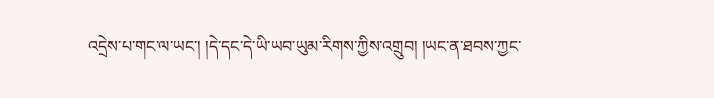འདྲེས་པ་གང་ལ་ཡང་། །དེ་དང་དེ་ཡི་ཡབ་ཡུམ་རིགས་ཀྱིས་འགྲུབ། །ཡང་ན་ཐབས་ཀྱང་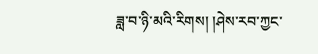ཟླ་བ་ཉི་མའི་རིགས། །ཤེས་རབ་ཀྱང་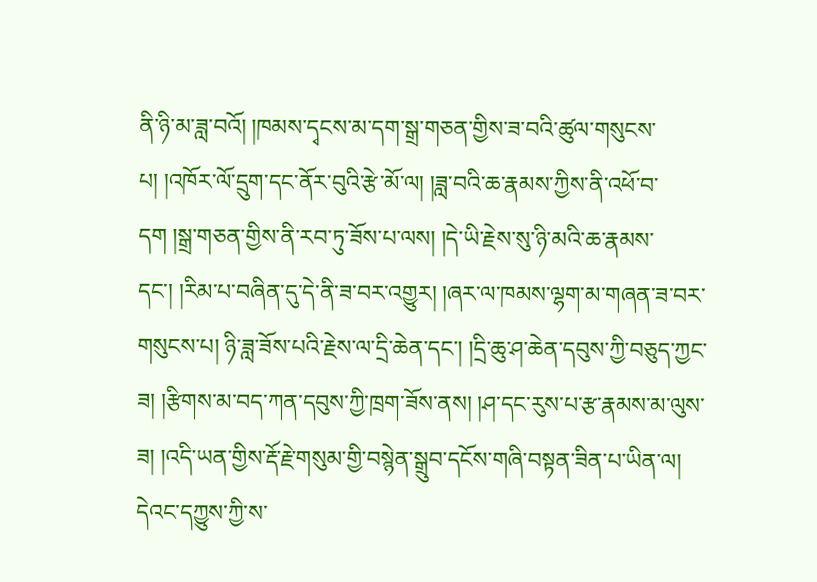ནི་ཉི་མ་ཟླ་བའོ། །ཁམས་དྭངས་མ་དག་སྒྲ་གཅན་གྱིས་ཟ་བའི་ཚུལ་གསུངས་པ། །འཁོར་ལོ་དྲུག་དང་ནོར་བུའི་རྩེ་མོ་ལ། །ཟླ་བའི་ཆ་རྣམས་ཀྱིས་ནི་འཕོ་བ་དག །སྒྲ་གཅན་གྱིས་ནི་རབ་ཏུ་ཟོས་པ་ལས། །དེ་ཡི་རྗེས་སུ་ཉི་མའི་ཆ་རྣམས་དང་། །རིམ་པ་བཞིན་དུ་དེ་ནི་ཟ་བར་འགྱུར། །ཞར་ལ་ཁམས་ལྷག་མ་གཞན་ཟ་བར་གསུངས་པ། ཉི་ཟླ་ཟོས་པའི་རྗེས་ལ་དྲི་ཆེན་དང་། །དྲི་ཆུ་ཤ་ཆེན་དབུས་ཀྱི་བཅུད་ཀྱང་ཟ། །རྩིགས་མ་བད་ཀན་དབུས་ཀྱི་ཁྲག་ཟོས་ནས། །ཤ་དང་རུས་པ་རྩ་རྣམས་མ་ལུས་ཟ། །འདི་ཡན་གྱིས་རྡོ་རྗེ་གསུམ་གྱི་བསྙེན་སྒྲུབ་དངོས་གཞི་བསྟན་ཟིན་པ་ཡིན་ལ། དེའང་དཀྱུས་ཀྱི་ས་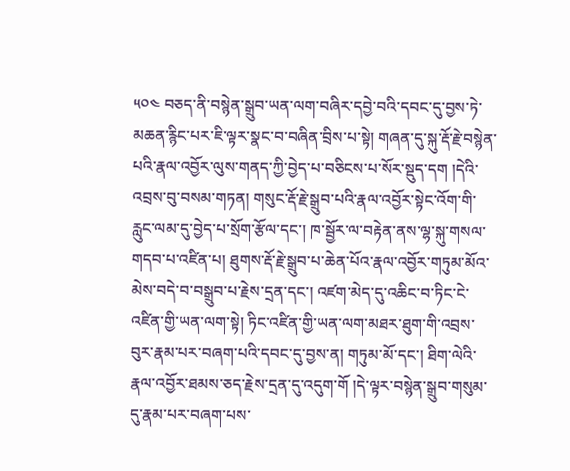༥༠༤ བཅད་ནི་བསྙེན་སྒྲུབ་ཡན་ལག་བཞིར་དབྱེ་བའི་དབང་དུ་བྱས་ཏེ་མཆན་རྙིང་པར་ཇི་ལྟར་སྣང་བ་བཞིན་བྲིས་པ་སྟེ། གཞན་དུ་སྐུ་རྡོ་རྗེ་བསྙེན་པའི་རྣལ་འབྱོར་ལུས་གནད་ཀྱི་བྱེད་པ་བཅིངས་པ་སོར་སྡུད་དག །དེའི་འབྲས་བུ་བསམ་གཏན། གསུང་རྡོ་རྗེ་སྒྲུབ་པའི་རྣལ་འབྱོར་སྟེང་འོག་གི་རླུང་ལམ་དུ་བྱེད་པ་སྲོག་རྩོལ་དང་། ཁ་སྦྱོར་ལ་བརྟེན་ནས་ལྷ་སྐུ་གསལ་གདབ་པ་འཛིན་པ། ཐུགས་རྡོ་རྗེ་སྒྲུབ་པ་ཆེན་པོའ་རྣལ་འབྱོར་གཏུམ་མོའ་མེས་བདེ་བ་བསྒྲུབ་པ་རྗེས་དྲན་དང་། འཛག་མེད་དུ་འཆིང་བ་ཏིང་ངེ་འཛིན་གྱི་ཡན་ལག་སྟེ། ཏིང་འཛིན་གྱི་ཡན་ལག་མཐར་ཐུག་གི་འབྲས་བུར་རྣམ་པར་བཞག་པའི་དབང་དུ་བྱས་ན། གཏུམ་མོ་དང་། ཐིག་ལེའི་རྣལ་འབྱོར་ཐམས་ཅད་རྗེས་དྲན་དུ་འདུག་གོ །དེ་ལྟར་བསྙེན་སྒྲུབ་གསུམ་དུ་རྣམ་པར་བཞག་པས་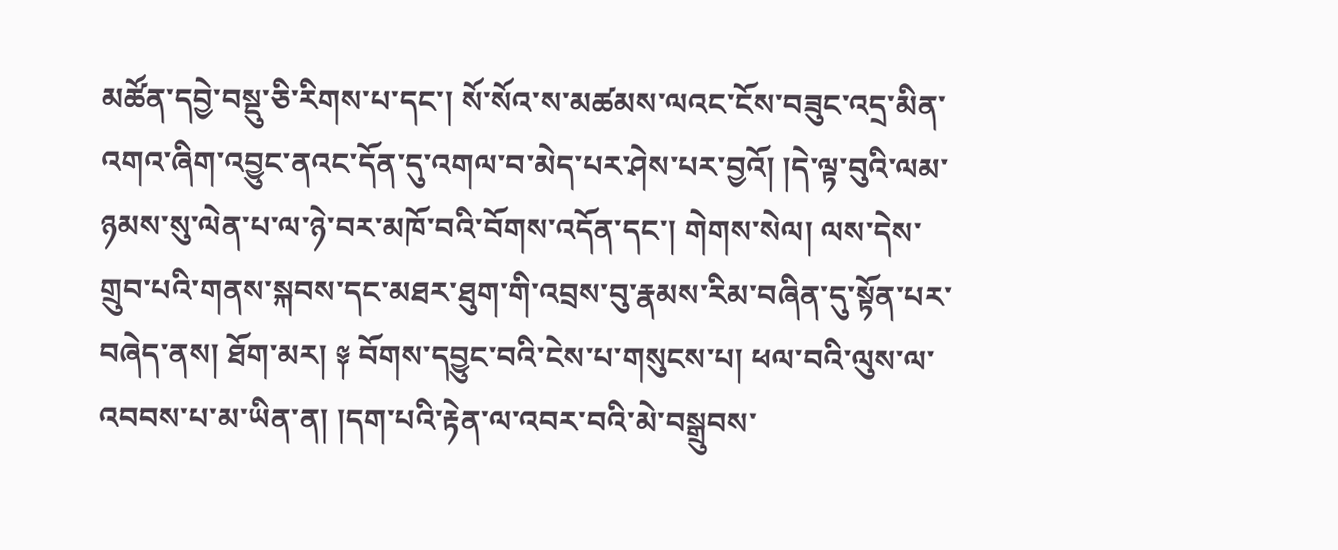མཚོན་དབྱེ་བསྡུ་ཅི་རིགས་པ་དང་། སོ་སོའ་ས་མཚམས་ལའང་ངོས་བཟུང་འདྲ་མིན་འགའ་ཞིག་འབྱུང་ནའང་དོན་དུ་འགལ་བ་མེད་པར་ཤེས་པར་བྱའོ། །དེ་ལྟ་བུའི་ལམ་ཉམས་སུ་ལེན་པ་ལ་ཉེ་བར་མཁོ་བའི་བོགས་འདོན་དང་། གེགས་སེལ། ལས་དེས་གྲུབ་པའི་གནས་སྐབས་དང་མཐར་ཐུག་གི་འབྲས་བུ་རྣམས་རིམ་བཞིན་དུ་སྟོན་པར་བཞེད་ནས། ཐོག་མར། ༈ བོགས་དབྱུང་བའི་ངེས་པ་གསུངས་པ། ཕལ་བའི་ལུས་ལ་འབབས་པ་མ་ཡིན་ན། །དག་པའི་རྟེན་ལ་འབར་བའི་མེ་བསྒྲུབས་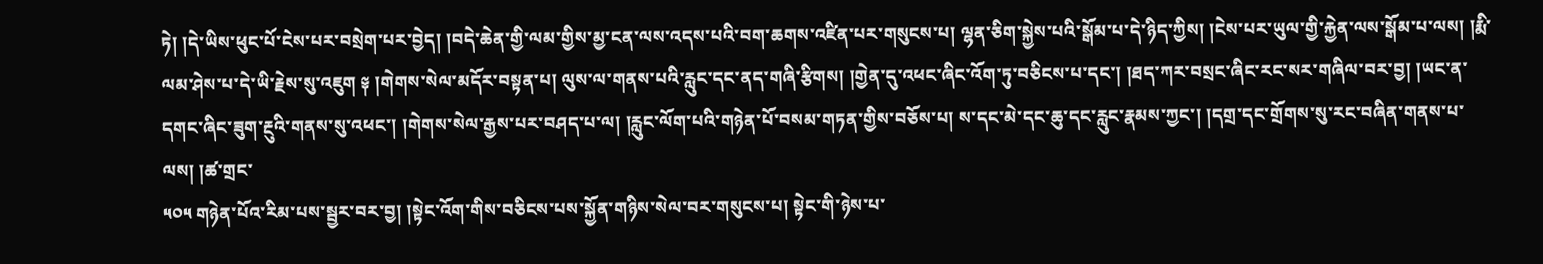ཏེ། །དེ་ཡིས་ཕུང་པོ་ངེས་པར་བསྲེག་པར་བྱེད། །བདེ་ཆེན་གྱི་ལམ་གྱིས་མྱ་ངན་ལས་འདས་པའི་བག་ཆགས་འཛིན་པར་གསུངས་པ། ལྷན་ཅིག་སྐྱེས་པའི་སྒོམ་པ་དེ་ཉིད་ཀྱིས། །ངེས་པར་ཡུལ་གྱི་རྐྱེན་ལས་སྒོམ་པ་ལས། །རྨི་ལམ་ཤེས་པ་དེ་ཡི་རྗེས་སུ་འཇུག ༈ །གེགས་སེལ་མདོར་བསྟན་པ། ལུས་ལ་གནས་པའི་རླུང་དང་ནད་གཞི་རྩིགས། །གྱེན་དུ་འཕང་ཞིང་འོག་ཏུ་བཅིངས་པ་དང་། །ཐད་ཀར་བསྲང་ཞིང་རང་སར་གཞིལ་བར་བྱ། །ཡང་ན་དགང་ཞིང་ཟུག་རྔུའི་གནས་སུ་འཕང་། །གེགས་སེལ་རྒྱས་པར་བཤད་པ་ལ། །རླུང་ལོག་པའི་གཉེན་པོ་བསམ་གཏན་གྱིས་བཅོས་པ། ས་དང་མེ་དང་ཆུ་དང་རླུང་རྣམས་ཀྱང་། །དགྲ་དང་གྲོགས་སུ་རང་བཞིན་གནས་པ་ལས། །ཚ་གྲང་
༥༠༥ གཉེན་པོའ་རིམ་པས་སྦྱར་བར་བྱ། །སྟེང་འོག་གིས་བཅིངས་པས་སྐྱོན་གཉིས་སེལ་བར་གསུངས་པ། སྟེང་གི་ཉེས་པ་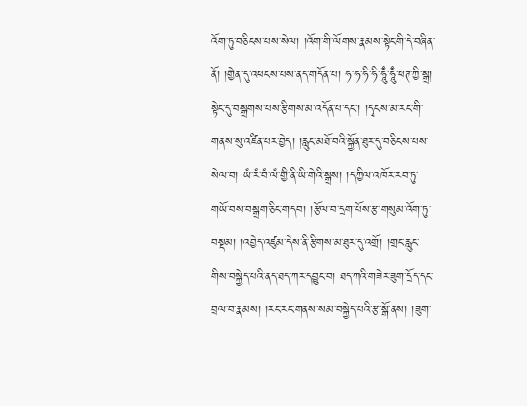འོག་ཏུ་བཅིངས་པས་སེལ། །འོག་གི་ལོགས་རྣམས་སྟེང་གི་དེ་བཞིན་ནོ། །གྱེན་དུ་འཕངས་པས་ནད་གདོན་པ། ཧ་ཧ་ཧི་ཧི་ཧཱུྃ་ཧཱུྃ་ཕཊ་ཀྱི་སྒྲ། སྟེང་དུ་བསྒྲགས་པས་རྩིགས་མ་འདོན་པ་དང་། །དྭངས་མ་རང་གི་གནས་སུ་འཛིན་པར་བྱེད། །རླུང་མཐོ་བའི་སྐྱོན་ཐུར་དུ་བཅིངས་པས་སེལ་བ། ཡཾ་རཾ་བཾ་ལཾ་གྱི་ནི་ཡི་གེའི་སྒྲས། །དཀྱིལ་འཁོར་རབ་ཏུ་གཡོ་བས་བསྒྲག་ཅིང་གདབ། །རྩོལ་བ་དྲག་པོས་རྩ་གསུམ་འོག་ཏུ་བསྡམ། །འབྱེད་འཛུམ་དེས་ནི་རྩིགས་མ་ཐུར་དུ་འགྲོ། །གྲང་རླུང་གིས་བསྐྱེད་པའི་ནད་ཐད་ཀར་དབྱུང་བ། ཐད་ཀའི་གཟེར་ཟུག་དྲོད་དང་བྲལ་བ་རྣམས། །རང་རང་གནས་སམ་བསྐྱེད་པའི་རྩ་སྒོ་ནས། །ཟུག་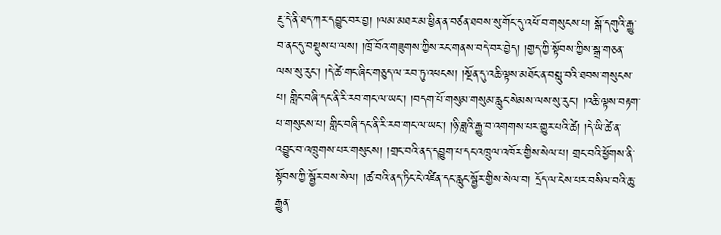རྔུ་དེ་ནི་ཐད་ཀར་དབྱུང་བར་བྱ། །ལམ་མཐར་མ་ཕྱིན་ན་བཙན་ཐབས་སུ་གོང་དུ་འཕོ་བ་གསུངས་པ། སྒོ་དགུའི་རྒྱུ་བ་ནང་དུ་བསྡུས་པ་ལས། །ཁྲོ་བོའ་གཟུགས་ཀྱིས་རང་གནས་བདེ་བར་བྱེད། །གྱད་ཀྱི་སྟོབས་ཀྱིས་སྒྲ་གཅན་ལས་སུ་རུང་། །དེ་ཚེ་གང་ཞིང་གཅུད་ལ་རབ་ཏུ་འཕངས། །སྔོན་དུ་འཆི་ལྟས་མཐོང་ན་བསླུ་བའི་ཐབས་གསུངས་པ། གླིང་བཞི་དང་ནི་རི་རབ་གང་ལ་ཡང་། །བདག་པོ་གསུམ་གསུམ་རླུང་སེམས་ལས་སུ་རུང་། །འཆི་ལྟས་བརྟག་པ་གསུངས་པ། གླིང་བཞི་དང་ནི་རི་རབ་གང་ལ་ཡང་། །ཉི་ཟླའི་རྒྱུ་བ་འགགས་པར་གྱུར་པའི་ཚེ། །དེ་ཡི་ཚེ་ན་འབྱུང་བ་འཁྲུགས་པར་གསུངས། །གྲང་བའི་ནད་དབྱུག་པ་དང་འཁྲུལ་འཁོར་གྱིས་སེལ་པ། གྲང་བའི་ཕྱོགས་ནི་སྟོབས་ཀྱི་སྦྱོར་བས་སེལ། །ཚ་བའི་ནད་ཏིང་ངེ་འཛིན་དང་རླུང་སྦྱོར་གྱིས་སེལ་བ། དྲོད་ལ་ངེས་པར་བསིལ་བའི་ཆུ་རྒྱུན་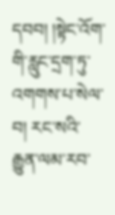དབབ། །སྟེང་འོག་གི་རླུང་དྲག་ཏུ་འགགས་པ་སེལ་བ། རང་སའི་རྒྱུན་ལམ་རབ་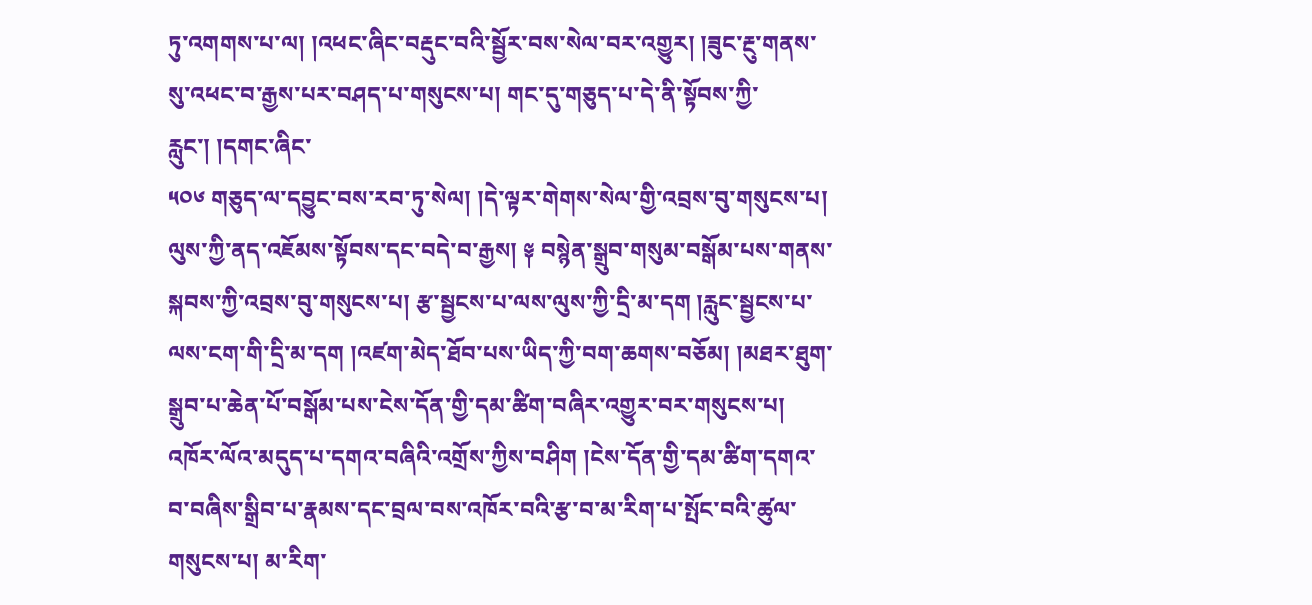ཏུ་འགགས་པ་ལ། །འཕང་ཞིང་བརྡུང་བའི་སྦྱོར་བས་སེལ་བར་འགྱུར། །ཟུང་རྔུ་གནས་སུ་འཕང་བ་རྒྱས་པར་བཤད་པ་གསུངས་པ། གང་དུ་གཅུད་པ་དེ་ནི་སྟོབས་ཀྱི་རླུང་། །དགང་ཞིང་
༥༠༦ གཅུད་ལ་དབྱུང་བས་རབ་ཏུ་སེལ། །དེ་ལྟར་གེགས་སེལ་གྱི་འབྲས་བུ་གསུངས་པ། ལུས་ཀྱི་ནད་འཇོམས་སྟོབས་དང་བདེ་བ་རྒྱས། ༈ བསྙེན་སྒྲུབ་གསུམ་བསྒོམ་པས་གནས་སྐབས་ཀྱི་འབྲས་བུ་གསུངས་པ། རྩ་སྦྱངས་པ་ལས་ལུས་ཀྱི་དྲི་མ་དག །རླུང་སྦྱངས་པ་ལས་ངག་གི་དྲི་མ་དག །འཛག་མེད་ཐོབ་པས་ཡིད་ཀྱི་བག་ཆགས་བཅོམ། །མཐར་ཐུག་སྒྲུབ་པ་ཆེན་པོ་བསྒོམ་པས་ངེས་དོན་གྱི་དམ་ཚིག་བཞིར་འགྱུར་བར་གསུངས་པ། འཁོར་ལོའ་མདུད་པ་དགའ་བཞིའི་འགྲོས་ཀྱིས་བཤིག །ངེས་དོན་གྱི་དམ་ཚིག་དགའ་བ་བཞིས་སྒྲིབ་པ་རྣམས་དང་བྲལ་བས་འཁོར་བའི་རྩ་བ་མ་རིག་པ་སྤོང་བའི་ཚུལ་གསུངས་པ། མ་རིག་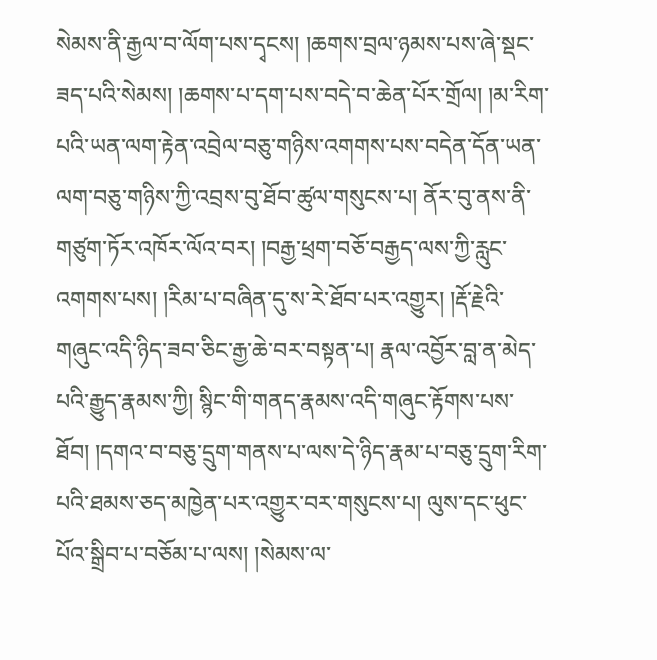སེམས་ནི་རྒྱལ་བ་ལོག་པས་དྭངས། །ཆགས་བྲལ་ཉམས་པས་ཞེ་སྡང་ཟད་པའི་སེམས། །ཆགས་པ་དག་པས་བདེ་བ་ཆེན་པོར་གྲོལ། །མ་རིག་པའི་ཡན་ལག་རྟེན་འབྲེལ་བཅུ་གཉིས་འགགས་པས་བདེན་དོན་ཡན་ལག་བཅུ་གཉིས་ཀྱི་འབྲས་བུ་ཐོབ་ཚུལ་གསུངས་པ། ནོར་བུ་ནས་ནི་གཙུག་ཏོར་འཁོར་ལོའ་བར། །བརྒྱ་ཕྲག་བཅོ་བརྒྱད་ལས་ཀྱི་རླུང་འགགས་པས། །རིམ་པ་བཞིན་དུ་ས་རེ་ཐོབ་པར་འགྱུར། །རྡོ་རྗེའི་གཞུང་འདི་ཉིད་ཟབ་ཅིང་རྒྱ་ཆེ་བར་བསྟན་པ། རྣལ་འབྱོར་བླ་ན་མེད་པའི་རྒྱུད་རྣམས་ཀྱི། སྙིང་གི་གནད་རྣམས་འདི་གཞུང་རྟོགས་པས་ཐོབ། །དགའ་བ་བཅུ་དྲུག་གནས་པ་ལས་དེ་ཉིད་རྣམ་པ་བཅུ་དྲུག་རིག་པའི་ཐམས་ཅད་མཁྱེན་པར་འགྱུར་བར་གསུངས་པ། ལུས་དང་ཕུང་པོའ་སྒྲིབ་པ་བཅོམ་པ་ལས། །སེམས་ལ་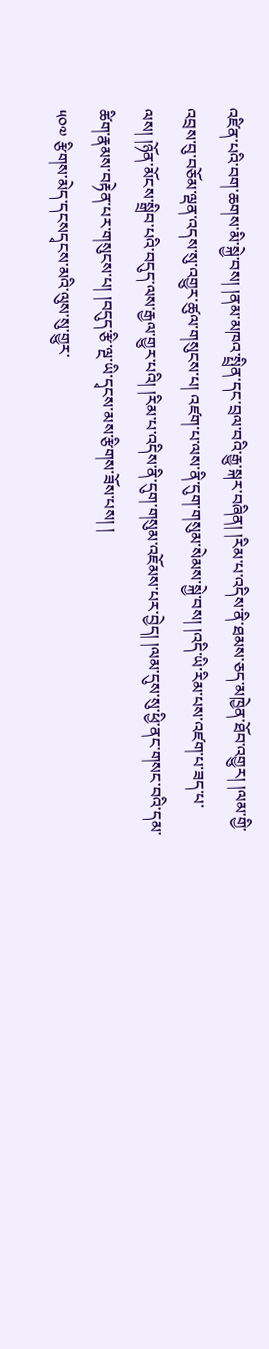འཛིན་པའི་བག་ཆགས་མི་སྐྱེ་བས། །ནམ་མཁའ་སྤྲིན་དང་བྲལ་བའི་རྒྱུ་སྐར་བཞིན། །རིམ་པ་འདིས་ནི་ཐམས་ཅད་མཁྱེན་ཐོབ་འགྱུར། །ལམ་གྱི་འབྲས་བུ་བཅོམ་ལྡན་འདས་སུ་འགྱུར་ཚུལ་གསུངས་པ། འཛག་པ་ལས་ནི་དུག་གསུམ་སེམས་སྐྱེ་བས། །འདི་ཡི་རིམ་པས་འཛག་པ་ཟད་པ་ལས། །ཉོན་མོངས་སྒྲིབ་པའི་བདུད་ལས་རྒྱལ་གྱུར་པའི། །རིམ་པ་འདིས་ནི་དུག་གསུམ་འཇོམས་པར་བྱེད། །ལམ་དུས་སུ་ཕྱི་ནང་གསང་བའི་དམ་ཚིག་རྣམས་བརྟེན་པར་གསུངས་པ། །བདུད་རྩི་ལྔ་ཡི་དྭངས་མས་རྩིགས་ཟོས་པས། །
༥༠༧ རྩིགས་མེད་དངསདྭངས་མའི་ལུས་སུ་གྱུར་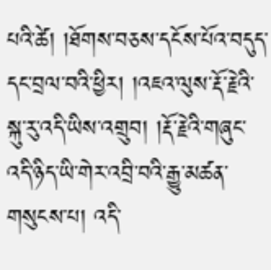པའི་ཚེ། །ཐོགས་བཅས་དངོས་པོའ་བདུད་དང་བྲལ་བའི་ཕྱིར། །འཇའ་ལུས་རྡོ་རྗེའི་སྐུ་རུ་འདི་ཡིས་འགྲུབ། །རྡོ་རྗེའི་གཞུང་འདི་ཉིད་ཡི་གེར་འབྲི་བའི་རྒྱུ་མཚན་གསུངས་པ། འདི་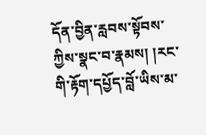དོན་བྱིན་རླབས་སྟོབས་ཀྱིས་སྣང་བ་རྣམས། །རང་གི་རྟོག་དཔྱོད་བློ་ཡིས་མ་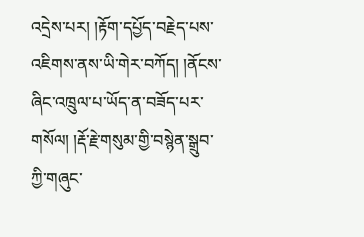འདྲེས་པར། །རྟོག་དཔྱོད་བརྗེད་པས་འཇིགས་ནས་ཡི་གེར་བཀོད། །ནོངས་ཞིང་འཁྲུལ་པ་ཡོད་ན་བཟོད་པར་གསོལ། །རྡོ་རྗེ་གསུམ་གྱི་བསྙེན་སྒྲུབ་ཀྱི་གཞུང་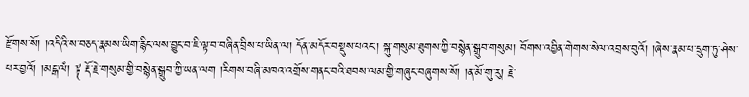རྫོགས་སོ། །འདིའི་ས་བཅད་རྣམས་ཡིག་རྙིང་ལས་བྱུང་བ་ཇི་ལྟ་བ་བཞིན་བྲིས་པ་ཡིན་ལ། དོན་མདོར་བསྡུས་པའང་། སྐུ་གསུམ་ཐུགས་ཀྱི་བསྙེན་སྒྲུབ་གསུམ། བོགས་འབྱིན་གེགས་སེལ་འབྲས་བུའོ། །ཞེས་རྣམ་པ་དྲུག་ཏུ་ཤེས་པར་བྱའོ། །མངྒ་ལཾ། ༈ རྡོ་རྗེ་གསུམ་གྱི་བསྙེན་སྒྲུབ་ཀྱི་ཡན་ལག །རིགས་བཞི་མཁའ་འགྲོས་གནང་བའི་ཐབས་ལམ་གྱི་གཞུང་བཞུགས་སོ། །ན་མོ་གུ་རུ། རྗེ་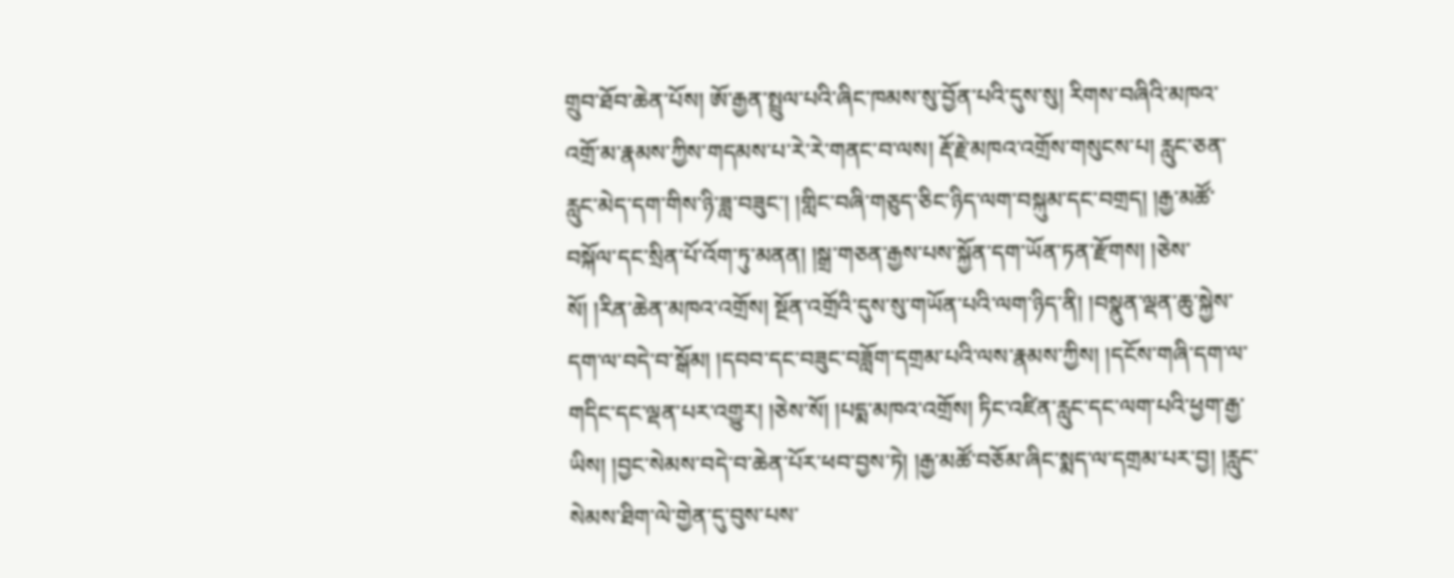གྲུབ་ཐོབ་ཆེན་པོས། ཨོ་རྒྱན་སྤྲུལ་པའི་ཞིང་ཁམས་སུ་བྱོན་པའི་དུས་སུ། རིགས་བཞིའི་མཁའ་འགྲོ་མ་རྣམས་ཀྱིས་གདམས་པ་རེ་རེ་གནང་བ་ལས། རྡོ་རྗེ་མཁའ་འགྲོས་གསུངས་པ། རླུང་ཅན་རླུང་མེད་དག་གིས་ཉི་ཟླ་བཟུང་། །གླིང་བཞི་གཅུད་ཅིང་ཉིད་ལག་བསྐུམ་དང་བགྲད། །རྒྱ་མཚོ་བསྐོལ་དང་སྲིན་པོ་འོག་ཏུ་མནན། །སྒྲ་གཅན་རྒྱས་པས་སྐྱོན་དག་ཡོན་ཏན་རྫོགས། །ཅེས་སོ། །རིན་ཆེན་མཁའ་འགྲོས། སྔོན་འགྲོའི་དུས་སུ་གཡོན་པའི་ལག་ཉིད་ནི། །བསྣུན་ལྡན་ཆུ་སྐྱེས་དག་ལ་བདེ་བ་སྒོམ། །དབབ་དང་བཟུང་བཟློག་དགྲམ་པའི་ལས་རྣམས་ཀྱིས། །དངོས་གཞི་དག་ལ་གདིང་དང་ལྡན་པར་འགྱུར། །ཅེས་སོ། །པདྨ་མཁའ་འགྲོས། ཏིང་འཛིན་རླུང་དང་ལག་པའི་ཕྱག་རྒྱ་ཡིས། །བྱང་སེམས་བདེ་བ་ཆེན་པོར་ཕབ་བྱས་ཏེ། །རྒྱ་མཚོ་བཅོམ་ཞིང་སྨད་ལ་དགྲམ་པར་བྱ། །རླུང་སེམས་ཐིག་ལེ་གྱེན་དུ་བུས་པས་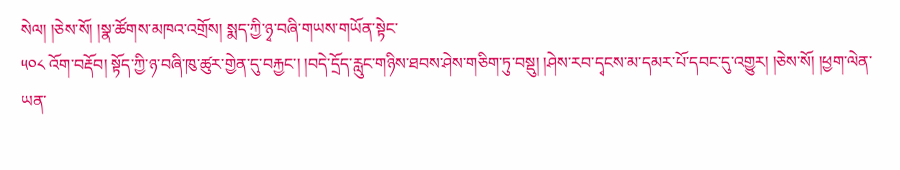སེལ། །ཅེས་སོ། །སྣ་ཚོགས་མཁའ་འགྲོས། སྨད་ཀྱི་ཉྭ་བཞི་གཡས་གཡོན་སྟེང་
༥༠༨ འོག་བརྡོབ། སྟོད་ཀྱི་ཉ་བཞི་ཁུ་ཚུར་གྱེན་དུ་བརྐྱང་། །བདེ་དྲོད་རླུང་གཉིས་ཐབས་ཤེས་གཅིག་ཏུ་བསྡུ། །ཤེས་རབ་དྭངས་མ་དམར་པོ་དབང་དུ་འགྱུར། །ཅེས་སོ། །ཕྱག་ལེན་ཡན་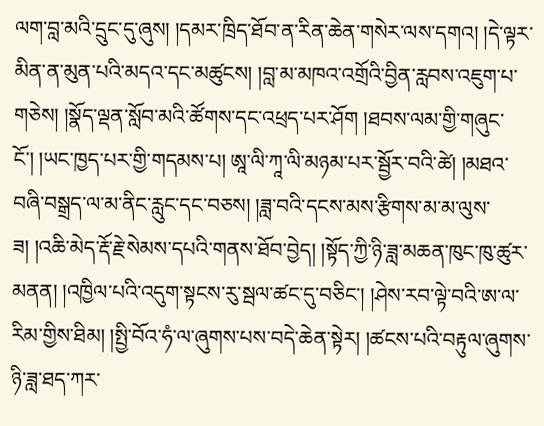ལག་བླ་མའི་དྲུང་དུ་ཞུས། །དམར་ཁྲིད་ཐོབ་ན་རིན་ཆེན་གསེར་ལས་དགའ། །དེ་ལྟར་མིན་ན་མུན་པའི་མདའ་དང་མཚུངས། །བླ་མ་མཁའ་འགྲོའི་བྱིན་རླབས་འཇུག་པ་གཅེས། །སྣོད་ལྡན་སློབ་མའི་ཚོགས་དང་འཕྲད་པར་ཤོག །ཐབས་ལམ་གྱི་གཞུང་ངོ་། །ཡང་ཁྱད་པར་གྱི་གདམས་པ། ཨཱ་ལི་ཀཱ་ལི་མཉམ་པར་སྦྱོར་བའི་ཚེ། །མཐའ་བཞི་བསྒྲད་ལ་མ་ནིང་རླུང་དང་བཅས། །ཟླ་བའི་དངས་མས་རྩིགས་མ་མ་ལུས་ཟ། །འཆི་མེད་རྡོ་རྗེ་སེམས་དཔའི་གནས་ཐོབ་བྱེད། །སྟོད་ཀྱི་ཉི་ཟླ་མཆན་ཁུང་ཁུ་ཚུར་མནན། །འཁྱིལ་པའི་འདུག་སྟངས་རུ་སྦལ་ཚང་དུ་བཅིང་། །ཤེས་རབ་ལྟེ་བའི་ཨ་ལ་རིམ་གྱིས་ཐིམ། །སྤྱི་བོའ་ཧཾ་ལ་ཞུགས་པས་བདེ་ཆེན་སྟེར། །ཚངས་པའི་བརྟུལ་ཞུགས་ཉི་ཟླ་ཐད་ཀར་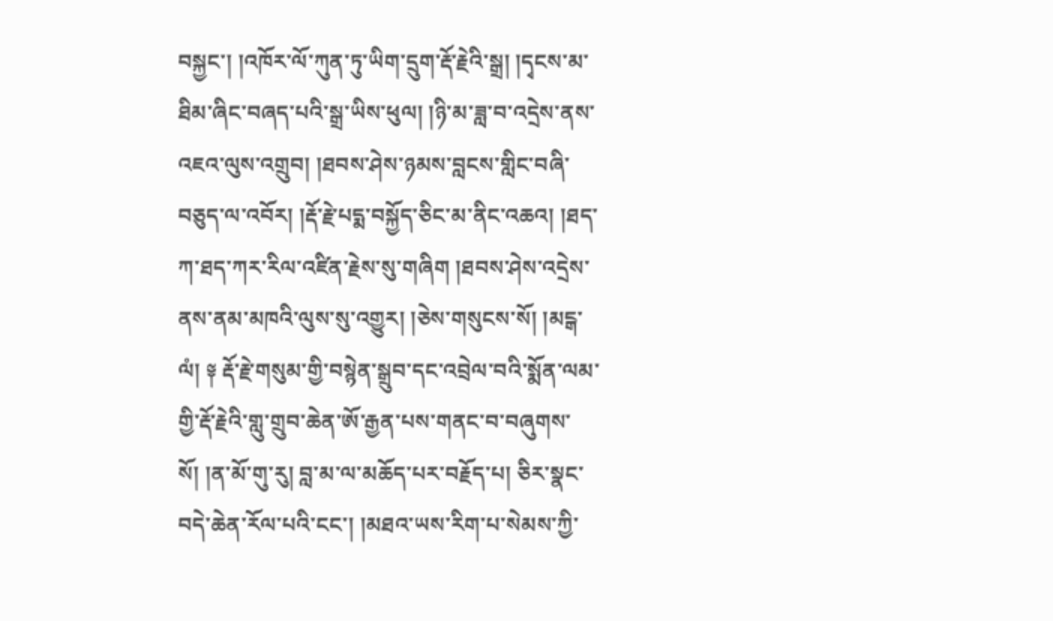བསྐྱང་། །འཁོར་ལོ་ཀུན་ཏུ་ཡིག་དྲུག་རྡོ་རྗེའི་སྒྲ། །དྭངས་མ་ཐིམ་ཞིང་བཞད་པའི་སྒྲ་ཡིས་ཕུལ། །ཉི་མ་ཟླ་བ་འདྲེས་ནས་འཇའ་ལུས་འགྲུབ། །ཐབས་ཤེས་ཉམས་བླངས་གླིང་བཞི་བཅུད་ལ་འབོར། །རྡོ་རྗེ་པདྨ་བསྐྱོད་ཅིང་མ་ནིང་འཆའ། །ཐད་ཀ་ཐད་ཀར་རིལ་འཛིན་རྗེས་སུ་གཞིག །ཐབས་ཤེས་འདྲེས་ནས་ནམ་མཁའི་ལུས་སུ་འགྱུར། །ཅེས་གསུངས་སོ། །མངྒ་ལཾ། ༈ རྡོ་རྗེ་གསུམ་གྱི་བསྙེན་སྒྲུབ་དང་འབྲེལ་བའི་སྨོན་ལམ་གྱི་རྡོ་རྗེའི་གླུ་གྲུབ་ཆེན་ཨོ་རྒྱན་པས་གནང་བ་བཞུགས་སོ། །ན་མོ་གུ་རུ། བླ་མ་ལ་མཆོད་པར་བརྗོད་པ། ཅིར་སྣང་བདེ་ཆེན་རོལ་པའི་ངང་། །མཐའ་ཡས་རིག་པ་སེམས་ཀྱི་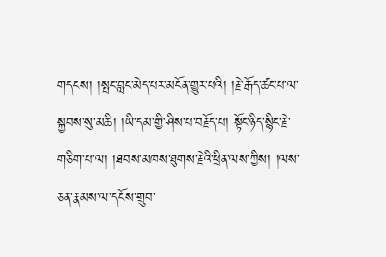གདངས། །སྤང་བླང་མེད་པར་མངོན་གྱུར་པའི། །རྗེ་རྒོད་ཚང་པ་ལ་སྐྱབས་སུ་མཆི། །ཡི་དམ་གྱི་ཤིས་པ་བརྗོད་པ། སྟོང་ཉིད་སྙིང་རྗེ་གཅིག་པ་ལ། །ཐབས་མཁས་ཐུགས་རྗེའི་ཕྲིན་ལས་ཀྱིས། །ལས་ཅན་རྣམས་ལ་དངོས་གྲུབ་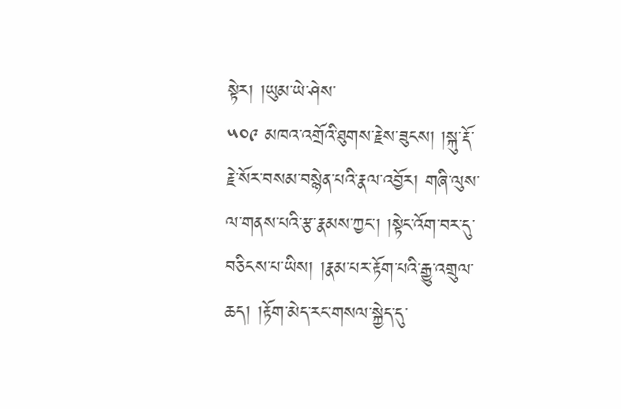སྟེར། །ཡུམ་ཡེ་ཤེས་
༥༠༩ མཁའ་འགྲོའི་ཐུགས་རྗེས་ཟུངས། །སྐུ་རྡོ་རྗེ་སོར་བསམ་བསྙེན་པའི་རྣལ་འབྱོར། གཞི་ལུས་ལ་གནས་པའི་རྩ་རྣམས་ཀྱང་། །སྟེང་འོག་བར་དུ་བཅིངས་པ་ཡིས། །རྣམ་པར་རྟོག་པའི་རྒྱུ་འགྲུལ་ཆད། །རྟོག་མེད་རང་གསལ་སྐྱེད་དུ་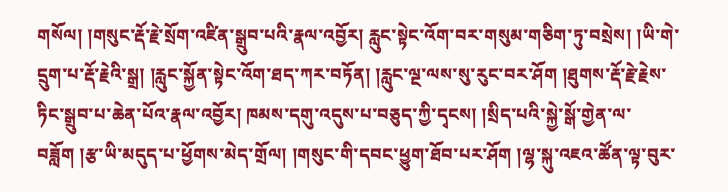གསོལ། །གསུང་རྡོ་རྗེ་སྲོག་འཛིན་སྒྲུབ་པའི་རྣལ་འབྱོར། རླུང་སྟེང་འོག་བར་གསུམ་གཅིག་ཏུ་བསྲེས། །ཡི་གེ་དྲུག་པ་རྡོ་རྗེའི་སྒྲ། །རླུང་སྐྱོན་སྟེང་འོག་ཐད་ཀར་བཏོན། །རླུང་ལྔ་ལས་སུ་རུང་བར་ཤོག །ཐུགས་རྡོ་རྗེ་རྗེས་ཏིང་སྒྲུབ་པ་ཆེན་པོའ་རྣལ་འབྱོར། ཁམས་དགུ་འདུས་པ་བཅུད་ཀྱི་དྭངས། །སྲིད་པའི་སྐྱེ་སྒོ་གྱེན་ལ་བཟློག །རྩ་ཡི་མདུད་པ་ཕྱོགས་མེད་གྲོལ། །གསུང་གི་དབང་ཕྱུག་ཐོབ་པར་ཤོག །ལྷ་སྐུ་འཇའ་ཚོན་ལྟ་བུར་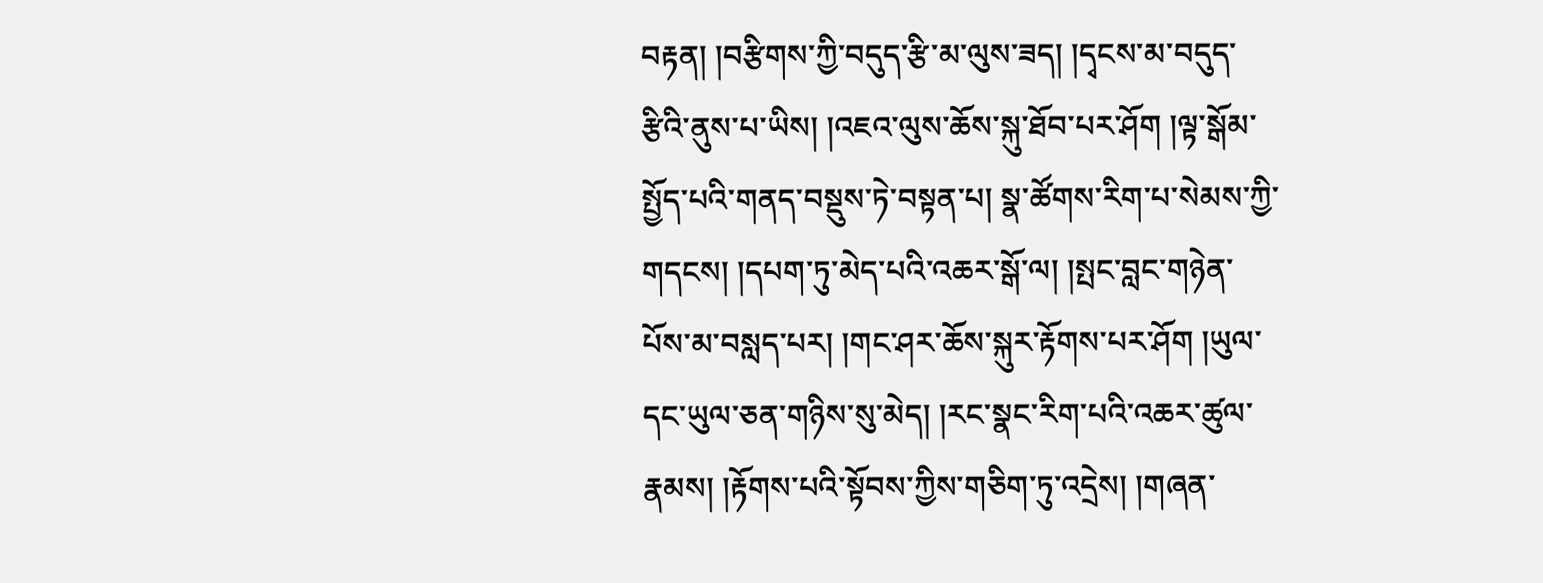བརྟན། །བརྩིགས་ཀྱི་བདུད་རྩི་མ་ལུས་ཟད། །དྭངས་མ་བདུད་རྩིའི་ནུས་པ་ཡིས། །འཇའ་ལུས་ཆོས་སྐུ་ཐོབ་པར་ཤོག །ལྟ་སྒོམ་སྤྱོད་པའི་གནད་བསྡུས་ཏེ་བསྟན་པ། སྣ་ཚོགས་རིག་པ་སེམས་ཀྱི་གདངས། །དཔག་ཏུ་མེད་པའི་འཆར་སྒོ་ལ། །སྤང་བླང་གཉེན་པོས་མ་བསླད་པར། །གང་ཤར་ཆོས་སྐུར་རྟོགས་པར་ཤོག །ཡུལ་དང་ཡུལ་ཅན་གཉིས་སུ་མེད། །རང་སྣང་རིག་པའི་འཆར་ཚུལ་རྣམས། །རྟོགས་པའི་སྟོབས་ཀྱིས་གཅིག་ཏུ་འདྲེས། །གཞན་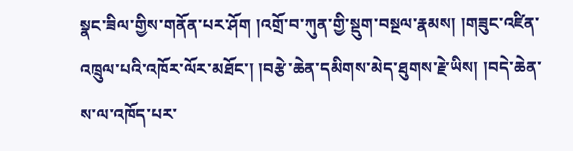སྣང་ཟིལ་གྱིས་གནོན་པར་ཤོག །འགྲོ་བ་ཀུན་གྱི་སྡུག་བསྔལ་རྣམས། །གཟུང་འཛིན་འཁྲུལ་པའི་འཁོར་ལོར་མཐོང་། །བརྩེ་ཆེན་དམིགས་མེད་ཐུགས་རྗེ་ཡིས། །བདེ་ཆེན་ས་ལ་འཁོད་པར་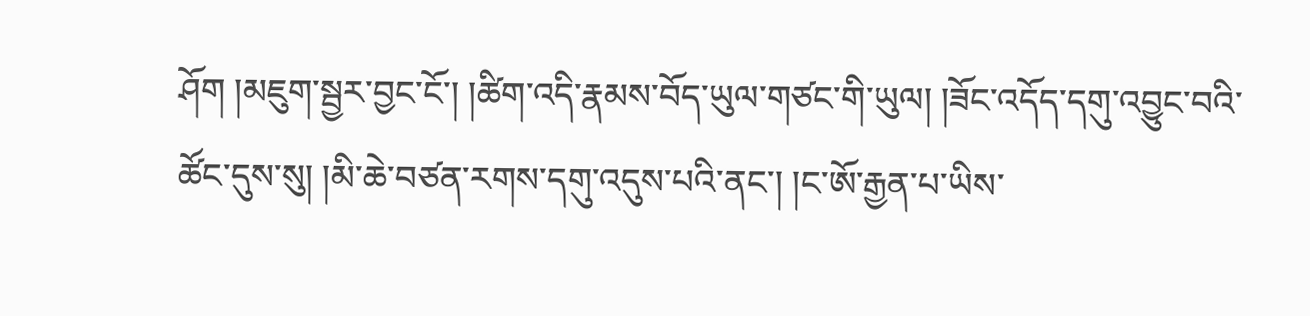ཤོག །མཇུག་སྦྱར་བྱང་ངོ་། །ཚིག་འདི་རྣམས་བོད་ཡུལ་གཙང་གི་ཡུལ། །ཟོང་འདོད་དགུ་འབྱུང་བའི་ཚོང་དུས་སུ། །མི་ཆེ་བཙན་རགས་དགུ་འདུས་པའི་ནང་། །ང་ཨོ་རྒྱན་པ་ཡིས་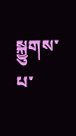སྐྱུགས་པ་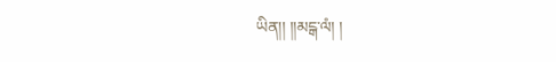ཡིན།། །།མངྒ་ལཾ། །